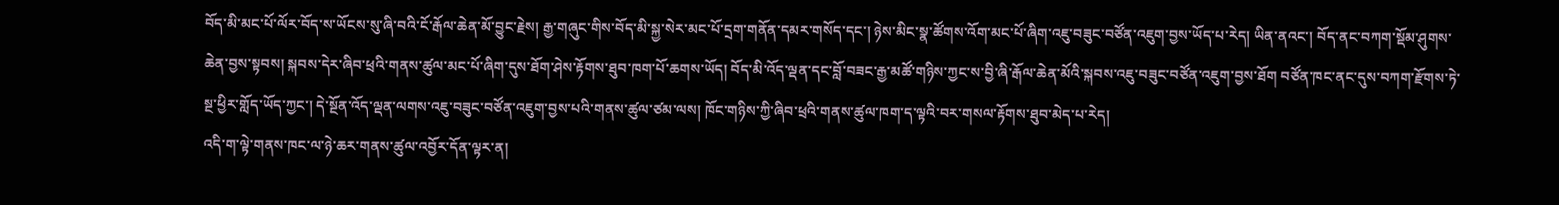བོད་མི་མང་པོ་ལོར་བོད་ས་ཡོངས་སུ་ཞི་བའི་ངོ་རྒོལ་ཆེན་མོ་བྱུང་རྗེས། རྒྱ་གཞུང་གིས་བོད་མི་སྐྱ་སེར་མང་པོ་དྲག་གནོན་དམར་གསོད་དང་། ཉེས་མིང་སྣ་ཚོགས་འོག་མང་པོ་ཞིག་འཇུ་བཟུང་བཙོན་འཇུག་བྱས་ཡོད་པ་རེད། ཡིན་ནའང་། བོད་ནང་བཀག་སྡོམ་ཤུགས་ཆེན་བྱས་སྟབས། སྐབས་དེར་ཞིབ་ཕྲའི་གནས་ཚུལ་མང་པོ་ཞིག་དུས་ཐོག་ཤེས་རྟོགས་ཐུབ་ཁག་པོ་ཆགས་ཡོད། བོད་མི་འོད་ལྡན་དང་བློ་བཟང་རྒྱ་མཚོ་གཉིས་ཀྱང་ས་བྱི་ཞི་རྒོལ་ཆེན་མོའི་སྐབས་འཇུ་བཟུང་བཙོན་འཇུག་བྱས་ཐོག བཙོན་ཁང་ནང་དུས་བཀག་རྫོགས་ཏེ་སྔ་ཕྱིར་གློད་ཡོད་ཀྱང་། དེ་སྔོན་འོད་ལྡན་ལགས་འཇུ་བཟུང་བཙོན་འཇུག་བྱས་པའི་གནས་ཚུལ་ཙམ་ལས། ཁོང་གཉིས་ཀྱི་ཞིབ་ཕྲའི་གནས་ཚུལ་ཁག་ད་ལྟའི་བར་གསལ་རྟོགས་ཐུབ་མེད་པ་རེད།
འདི་ག་ལྟེ་གནས་ཁང་ལ་ཉེ་ཆར་གནས་ཚུལ་འབྱོར་དོན་ལྟར་ན།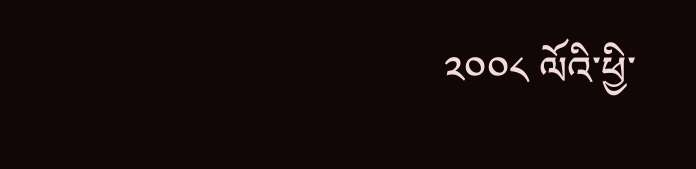༢༠༠༨ ལོའི་ཕྱི་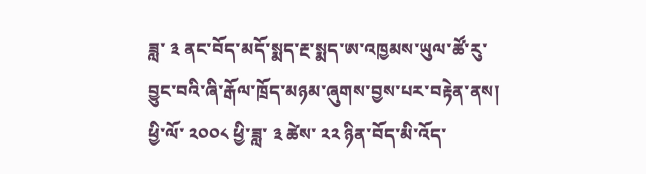ཟླ་ ༣ ནང་བོད་མདོ་སྨད་རྔ་སྨད་ཨ་འཁྱམས་ཡུལ་ཚོ་རུ་བྱུང་བའི་ཞི་རྒོལ་ཁྲོད་མཉམ་ཞུགས་བྱས་པར་བརྟེན་ནས། ཕྱི་ལོ་ ༢༠༠༨ ཕྱི་ཟླ་ ༣ ཚེས་ ༢༢ ཉིན་བོད་མི་འོད་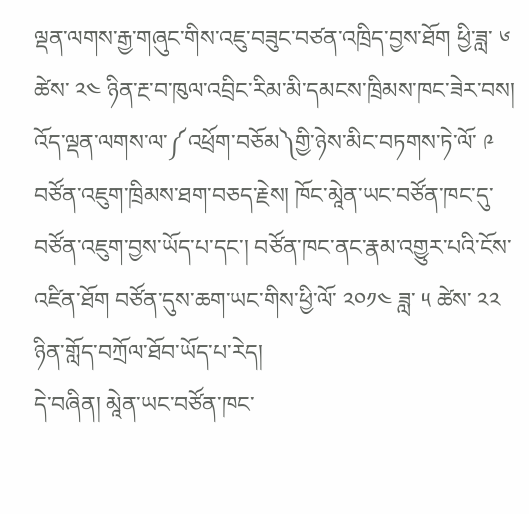ལྡན་ལགས་རྒྱ་གཞུང་གིས་འཇུ་བཟུང་བཙན་འཁྲིད་བྱས་ཐོག ཕྱི་ཟླ་ ༦ ཚེས་ ༢༤ ཉིན་རྔ་བ་ཁུལ་འབྲིང་རིམ་མི་དམངས་ཁྲིམས་ཁང་ཟེར་བས། འོད་ལྡན་ལགས་ལ་༼འཕྲོག་བཅོམ༽གྱི་ཉེས་མིང་བཏགས་ཏེ་ལོ་ ༩ བཙོན་འཇུག་ཁྲིམས་ཐག་བཅད་རྗེས། ཁོང་མཱེན་ཡང་བཙོན་ཁང་དུ་བཙོན་འཇུག་བྱས་ཡོད་པ་དང་། བཙོན་ཁང་ནང་རྣམ་འགྱུར་པའི་ངོས་འཛིན་ཐོག བཙོན་དུས་ཆག་ཡང་གིས་ཕྱི་ལོ་ ༢༠༡༤ ཟླ་ ༥ ཚེས་ ༢༢ ཉིན་གློད་བཀྲོལ་ཐོབ་ཡོད་པ་རེད།
དེ་བཞིན། མཱེན་ཡང་བཙོན་ཁང་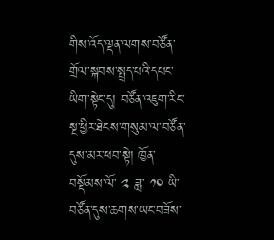གིས་འོད་ལྡན་ལགས་བཙོན་གྲོལ་སྐབས་སྤྲད་པའི་དཔང་ཡིག་སྟེང་དུ། བཙོན་འཇུག་རིང་སྔ་ཕྱིར་ཐེངས་གསུམ་ལ་བཙོན་དུས་མར་ཕབ་སྟེ། ཁྱོན་བསྡོམས་ལོ་ ༢ ཟླ་ ༡༠ ཡི་བཙོན་དུས་ཆགས་ཡང་བཟོས་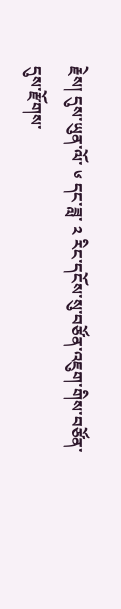རྗེས། དུས་ཡུན་ལོ་ ༦ དང་ཟླ་ ༢ རིང་དངོས་སུ་བཙོན་འཇུག་གིས་བཙོན་དུས་རྫོགས་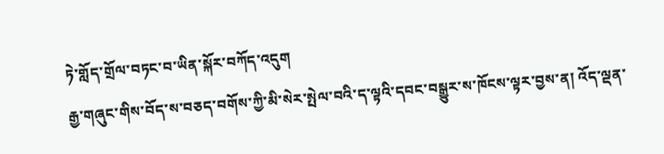ཏེ་གློད་གྲོལ་བཏང་བ་ཡིན་སྐོར་བཀོད་འདུག
རྒྱ་གཞུང་གིས་བོད་ས་བཅད་བགོས་ཀྱི་མི་སེར་སྤེལ་བའི་ད་ལྟའི་དབང་བསྒྱུར་ས་ཁོངས་ལྟར་བྱས་ན། འོད་ལྡན་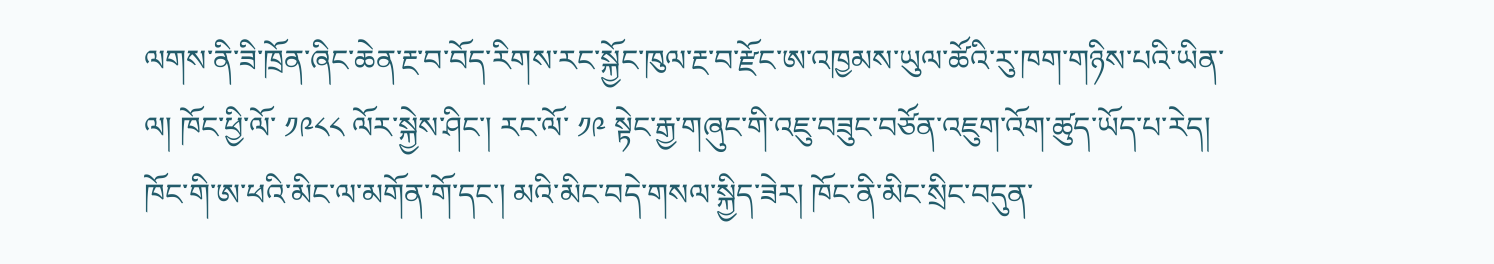ལགས་ནི་ཟི་ཁྲོན་ཞིང་ཆེན་རྔ་བ་བོད་རིགས་རང་སྐྱོང་ཁུལ་རྔ་བ་རྫོང་ཨ་འཁྱམས་ཡུལ་ཚོའི་རུ་ཁག་གཉིས་པའི་ཡིན་ལ། ཁོང་ཕྱི་ལོ་ ༡༩༨༨ ལོར་སྐྱེས་ཤིང་། རང་ལོ་ ༡༩ སྟེང་རྒྱ་གཞུང་གི་འཇུ་བཟུང་བཙོན་འཇུག་འོག་ཚུད་ཡོད་པ་རེད། ཁོང་གི་ཨ་ཕའི་མིང་ལ་མགོན་གོ་དང་། མའི་མིང་བདེ་གསལ་སྐྱིད་ཟེར། ཁོང་ནི་མིང་སྲིང་བདུན་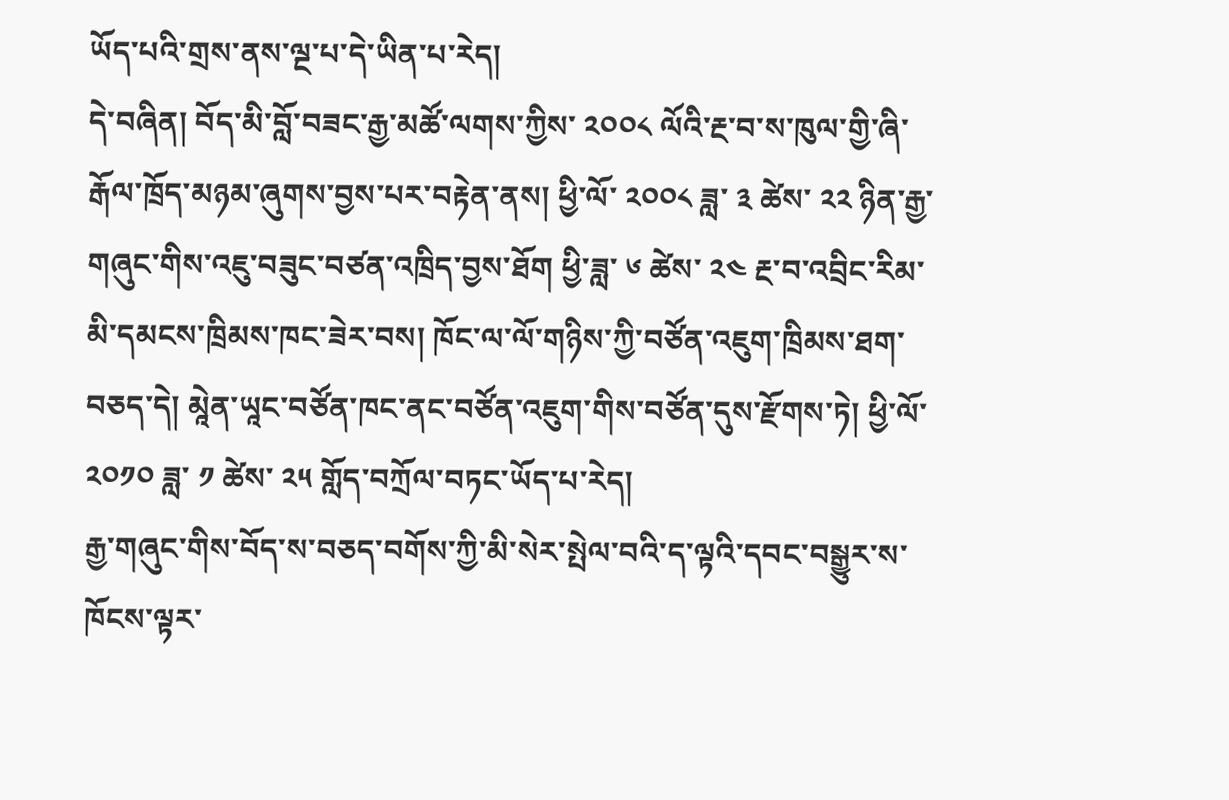ཡོད་པའི་གྲས་ནས་ལྔ་པ་དེ་ཡིན་པ་རེད།
དེ་བཞིན། བོད་མི་བློ་བཟང་རྒྱ་མཚོ་ལགས་ཀྱིས་ ༢༠༠༨ ལོའི་རྔ་བ་ས་ཁུལ་གྱི་ཞི་རྒོལ་ཁྲོད་མཉམ་ཞུགས་བྱས་པར་བརྟེན་ནས། ཕྱི་ལོ་ ༢༠༠༨ ཟླ་ ༣ ཚེས་ ༢༢ ཉིན་རྒྱ་གཞུང་གིས་འཇུ་བཟུང་བཙན་འཁྲིད་བྱས་ཐོག ཕྱི་ཟླ་ ༦ ཚེས་ ༢༤ རྔ་བ་འབྲིང་རིམ་མི་དམངས་ཁྲིམས་ཁང་ཟེར་བས། ཁོང་ལ་ལོ་གཉིས་ཀྱི་བཙོན་འཇུག་ཁྲིམས་ཐག་བཅད་དེ། མཱེན་ཡཱང་བཙོན་ཁང་ནང་བཙོན་འཇུག་གིས་བཙོན་དུས་རྫོགས་ཏེ། ཕྱི་ལོ་ ༢༠༡༠ ཟླ་ ༡ ཚེས་ ༢༥ གློད་བཀྲོལ་བཏང་ཡོད་པ་རེད།
རྒྱ་གཞུང་གིས་བོད་ས་བཅད་བགོས་ཀྱི་མི་སེར་སྤེལ་བའི་ད་ལྟའི་དབང་བསྒྱུར་ས་ཁོངས་ལྟར་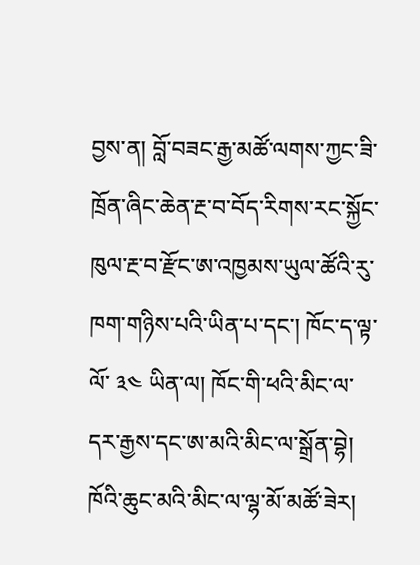བྱས་ན། བློ་བཟང་རྒྱ་མཚོ་ལགས་ཀྱང་ཟི་ཁྲོན་ཞིང་ཆེན་རྔ་བ་བོད་རིགས་རང་སྐྱོང་ཁུལ་རྔ་བ་རྫོང་ཨ་འཁྱམས་ཡུལ་ཚོའི་རུ་ཁག་གཉིས་པའི་ཡིན་པ་དང་། ཁོང་ད་ལྟ་ལོ་ ༣༤ ཡིན་ལ། ཁོང་གི་ཕའི་མིང་ལ་དར་རྒྱས་དང་ཨ་མའི་མིང་ལ་སྒྲོན་བྷེ། ཁོའི་ཆུང་མའི་མིང་ལ་ལྷ་མོ་མཚོ་ཟེར།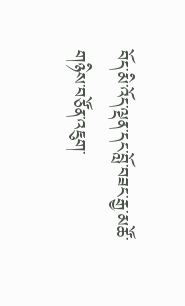བོད་མི་འོད་ལྡན་དང་བློ་བཟང་རྒྱ་མཚོ་གཉིས་བཙོན་འཇུག་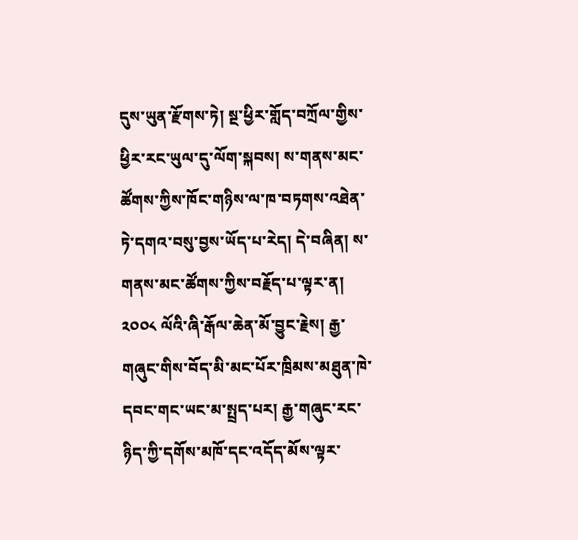དུས་ཡུན་རྫོགས་ཏེ། སྔ་ཕྱིར་གློད་བཀྲོལ་གྱིས་ཕྱིར་རང་ཡུལ་དུ་ལོག་སྐབས། ས་གནས་མང་ཚོགས་ཀྱིས་ཁོང་གཉིས་ལ་ཁ་བཏགས་འཐེན་ཏེ་དགའ་བསུ་བྱས་ཡོད་པ་རེད། དེ་བཞིན། ས་གནས་མང་ཚོགས་ཀྱིས་བརྗོད་པ་ལྟར་ན། ༢༠༠༨ ལོའི་ཞི་རྒོལ་ཆེན་མོ་བྱུང་རྗེས། རྒྱ་གཞུང་གིས་བོད་མི་མང་པོར་ཁྲིམས་མཐུན་ཁེ་དབང་གང་ཡང་མ་སྤྲད་པར། རྒྱ་གཞུང་རང་ཉིད་ཀྱི་དགོས་མཁོ་དང་འདོད་མོས་ལྟར་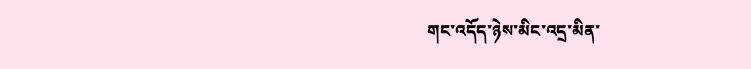གང་འདོད་ཉེས་མིང་འདྲ་མིན་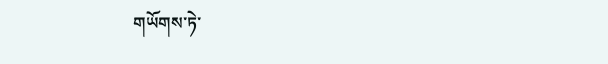གཡོགས་ཏེ་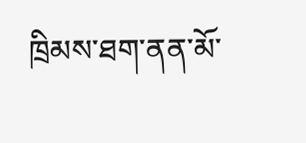ཁྲིམས་ཐག་ནན་མོ་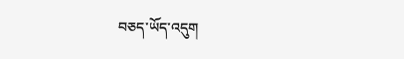བཅད་ཡོད་འདུག